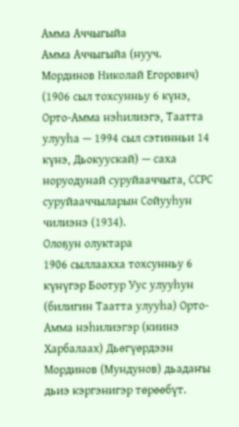Амма Аччыгыйа
Амма Аччыгыйа (нууч. Мординов Николай Егорович) (1906 сыл тохсунньу 6 күнэ, Орто-Амма нэһилиэгэ, Таатта улууһа — 1994 сыл сэтинньи 14 күнэ, Дьокуускай) — саха норуодунай суруйааччыта, ССРС суруйааччыларын Сойууһун чилиэнэ (1934).
Олоҕун олуктара
1906 сыллаахха тохсунньу 6 күнүгэр Боотур Уус улууһун (билигин Таатта улууһа) Орто-Амма нэһилиэгэр (киинэ Харбалаах) Дьөгүөрдээн Мординов (Мундунов) дьадаҥы дьиэ кэргэнигэр төрөөбүт.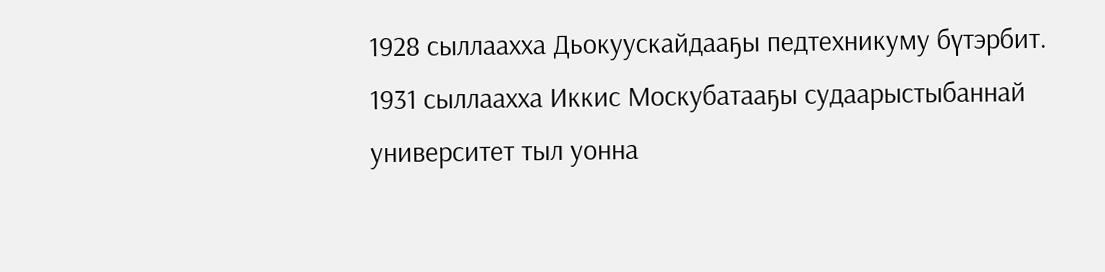1928 сыллаахха Дьокуускайдааҕы педтехникуму бүтэрбит.
1931 сыллаахха Иккис Москубатааҕы судаарыстыбаннай университет тыл уонна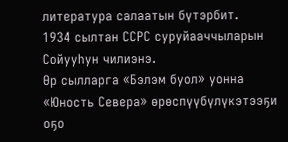литература салаатын бүтэрбит.
1934 сылтан ССРС суруйааччыларын Сойууһун чилиэнэ.
Өр сылларга «Бэлэм буол» уонна «Юность Севера» өрөспүүбүлүкэтээҕи оҕо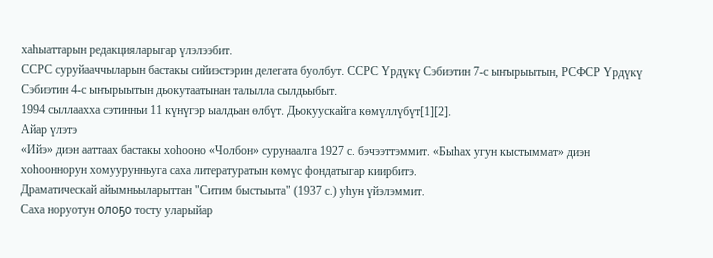хаһыаттарын редакцияларыгар үлэлээбит.
ССРС суруйааччыларын бастакы сийиэстэрин делегата буолбут. ССРС Үрдүкү Сэбиэтин 7-с ыҥырыытын, РСФСР Үрдүкү Сэбиэтин 4-с ыҥырыытын дьокутаатынан талылла сылдьыбыт.
1994 сыллаахха сэтинньи 11 күнүгэр ыалдьан өлбүт. Дьокуускайга көмүллүбүт[1][2].
Айар үлэтэ
«Ийэ» диэн ааттаах бастакы хоһооно «Чолбон» сурунаалга 1927 с. бэчээттэммит. «Быһах угун кыстыммат» диэн хоһооннорун хомуурунньуга саха литературатын көмүс фондатыгар киирбитэ.
Драматическай айымньыларыттан "Ситим быстыыта" (1937 с.) уһун үйэлэммит.
Саха норуотун олоҕо тосту уларыйар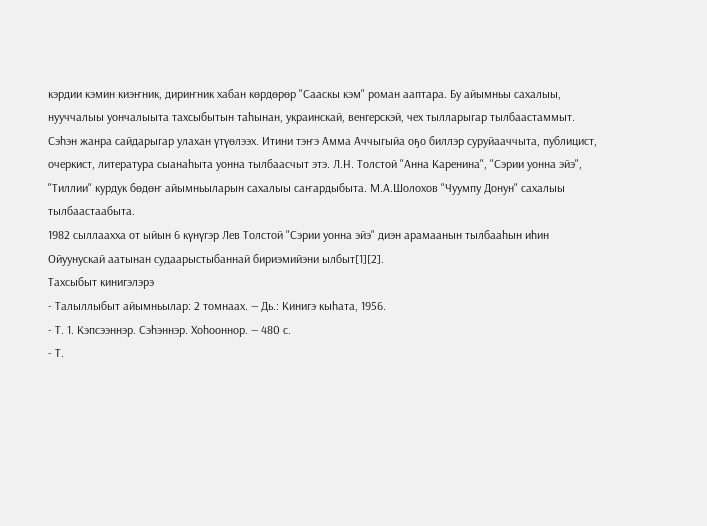кэрдии кэмин киэҥник, дириҥник хабан көрдөрөр "Сааскы кэм" роман ааптара. Бу айымньы сахалыы, нууччалыы уончалыыта тахсыбытын таһынан, украинскай, венгерскэй, чех тылларыгар тылбаастаммыт.
Сэһэн жанра сайдарыгар улахан үтүөлээх. Итини тэҥэ Амма Аччыгыйа oҕo биллэр суруйааччыта, публицист, очеркист, литература сыанаһыта уонна тылбаасчыт этэ. Л.Н. Толстой "Анна Каренина", "Сэрии уонна эйэ", "Тиллии" курдук бөдөҥ айымньыларын сахалыы саҥардыбыта. М.А.Шолохов "Чуумпу Донун" сахалыы тылбаастаабыта.
1982 сыллаахха от ыйын 6 күнүгэр Лев Толстой "Сэрии уонна эйэ" диэн арамаанын тылбааһын иһин Ойуунускай аатынан судаарыстыбаннай бириэмийэни ылбыт[1][2].
Тахсыбыт кинигэлэрэ
- Талыллыбыт айымньылар: 2 томнаах. — Дь.: Кинигэ кыһата, 1956.
- Т. 1. Кэпсээннэр. Сэһэннэр. Хоһооннор. — 480 с.
- Т.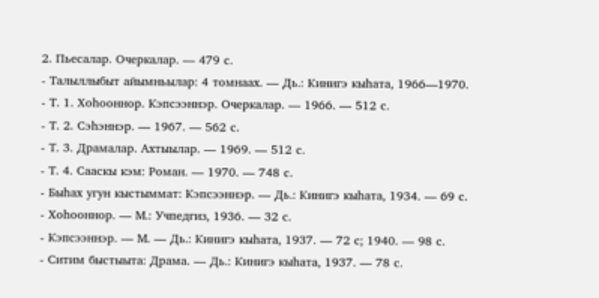2. Пьесалар. Очеркалар. — 479 с.
- Талыллыбыт айымньылар: 4 томнаах. — Дь.: Кинигэ кыһата, 1966—1970.
- Т. 1. Хоһооннор. Кэпсээннэр. Очеркалар. — 1966. — 512 с.
- Т. 2. Сэһэннэр. — 1967. — 562 с.
- Т. 3. Драмалар. Ахтыылар. — 1969. — 512 с.
- Т. 4. Сааскы кэм: Роман. — 1970. — 748 с.
- Быһах угун кыстыммат: Кэпсээннэр. — Дь.: Кинигэ кыһата, 1934. — 69 с.
- Хоһооннор. — М.: Учпедгиз, 1936. — 32 с.
- Кэпсээннэр. — М. — Дь.: Кинигэ кыһата, 1937. — 72 с; 1940. — 98 с.
- Ситим быстыыта: Драма. — Дь.: Кинигэ кыһата, 1937. — 78 с.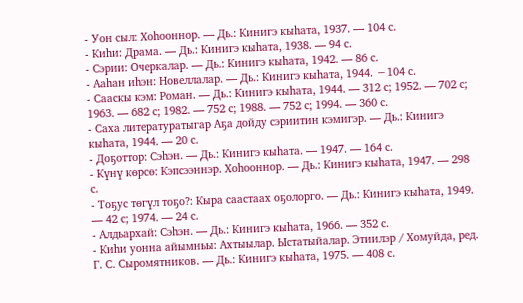- Уон сыл: Хоһооннор. — Дь.: Кинигэ кыһата, 1937. — 104 с.
- Киһи: Драма. — Дь.: Кинигэ кыһата, 1938. — 94 с.
- Сэрии: Очеркалар. — Дь.: Кинигэ кыһата, 1942. — 86 с.
- Ааһан иһэн: Новеллалар. — Дь.: Кинигэ кыһата, 1944. −104 с.
- Сааскы кэм: Роман. — Дь.: Кинигэ кыһата, 1944. — 312 с; 1952. — 702 с; 1963. — 682 с; 1982. — 752 с; 1988. — 752 с; 1994. — 360 с.
- Саха литературатыгар Аҕа дойду сэриитин кэмигэр. — Дь.: Кинигэ кыһата, 1944. — 20 с.
- Доҕоттор: Сэһэн. — Дь.: Кинигэ кыһата. — 1947. — 164 с.
- Күнү көрсө: Кэпсээннэр. Хоһооннор. — Дь.: Кинигэ кыһата, 1947. — 298 с.
- Тоҕус төгүл тоҕо?: Кыра саастаах оҕолорго. — Дь.: Кинигэ кыһата, 1949. — 42 с; 1974. — 24 с.
- Алдьархай: Сэһэн. — Дь.: Кинигэ кыһата, 1966. — 352 с.
- Киһи уонна айымньы: Ахтыылар. Ыстатыйалар. Этиилэр / Хомуйда, ред. Г. С. Сыромятников. — Дь.: Кинигэ кыһата, 1975. — 408 с.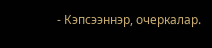- Кэпсээннэр, очеркалар.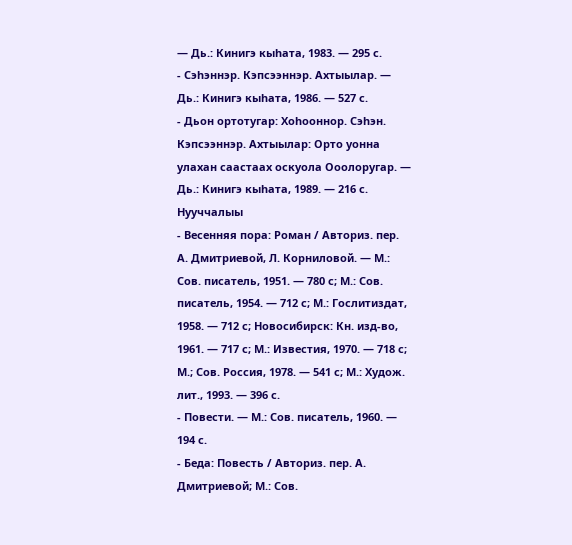— Дь.: Кинигэ кыһата, 1983. — 295 с.
- Сэһэннэр. Кэпсээннэр. Ахтыылар. — Дь.: Кинигэ кыһата, 1986. — 527 с.
- Дьон ортотугар: Хоһооннор. Сэһэн. Кэпсээннэр. Ахтыылар: Орто уонна улахан саастаах оскуола Ооолоругар. — Дь.: Кинигэ кыһата, 1989. — 216 с.
Нууччалыы
- Весенняя пора: Роман / Авториз. пер. А. Дмитриевой, Л. Корниловой. — М.: Сов. писатель, 1951. — 780 с; М.: Сов. писатель, 1954. — 712 с; М.: Гослитиздат, 1958. — 712 с; Новосибирск: Кн. изд-во, 1961. — 717 с; М.: Известия, 1970. — 718 с; М.; Сов. Россия, 1978. — 541 с; М.: Худож. лит., 1993. — 396 с.
- Повести. — М.: Сов. писатель, 1960. — 194 с.
- Беда: Повесть / Авториз. пер. А. Дмитриевой; М.: Сов.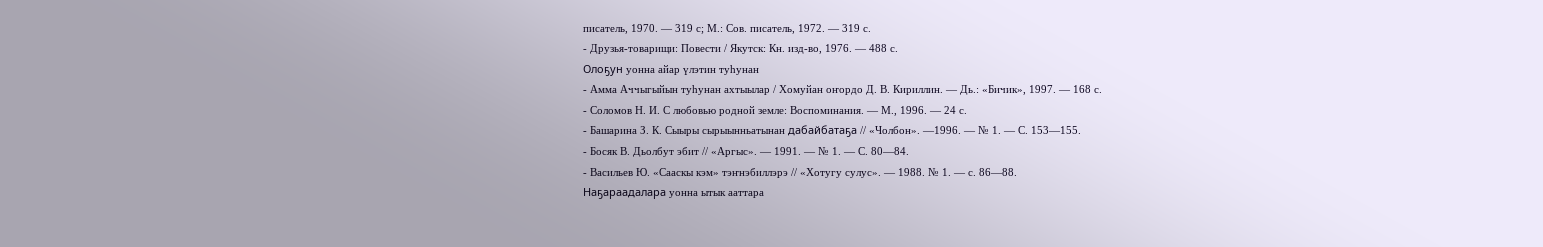писатель, 1970. — 319 с; М.: Сов. писатель, 1972. — 319 с.
- Друзья-товарищи: Повести / Якутск: Кн. изд-во, 1976. — 488 с.
Олоҕун уонна айар үлэтин туһунан
- Амма Аччыгыйын туһунан ахтыылар / Хомуйан оҥордо Д. В. Кириллин. — Дь.: «Бичик», 1997. — 168 с.
- Соломов Н. И. С любовью родной земле: Воспоминания. — М., 1996. — 24 с.
- Башарина З. К. Сыыры сырыынньатынан дабайбатаҕа // «Чолбон». —1996. — № 1. — С. 153—155.
- Босяк В. Дьолбут эбит // «Аргыс». — 1991. — № 1. — С. 80—84.
- Васильев Ю. «Сааскы кэм» тэҥнэбиллэрэ // «Хотугу сулус». — 1988. № 1. — с. 86—88.
Наҕараадалара уонна ытык ааттара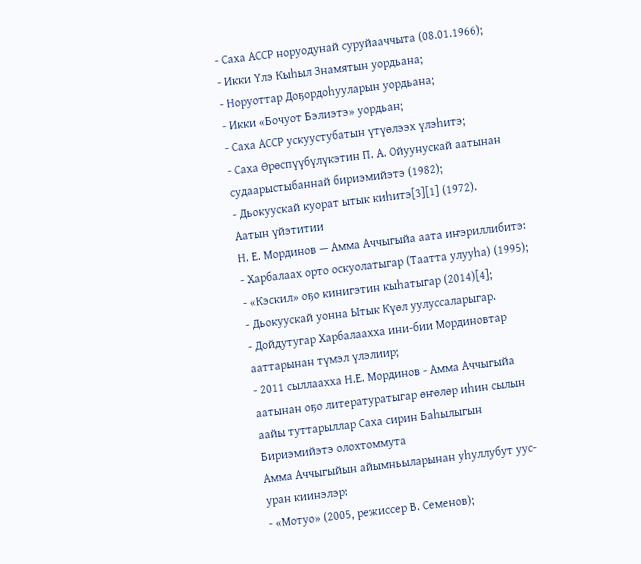- Саха АССР норуодунай суруйааччыта (08.01.1966);
- Икки Үлэ Кыһыл Знамятын уордьана;
- Норуоттар Доҕордоһууларын уордьана;
- Икки «Бочуот Бэлиэтэ» уордьан;
- Саха АССР ускуустубатын үтүөлээх үлэһитэ;
- Саха Өрөспүүбүлүкэтин П. А. Ойуунускай аатынан судаарыстыбаннай бириэмийэтэ (1982);
- Дьокуускай куорат ытык киһитэ[3][1] (1972).
Аатын үйэтитии
Н. Е. Мординов — Амма Аччыгыйа аата иҥэриллибитэ:
- Харбалаах орто оскуолатыгар (Таатта улууһа) (1995);
- «Кэскил» оҕо кинигэтин кыһатыгар (2014)[4];
- Дьокуускай уонна Ытык Күөл уулуссаларыгар.
- Дойдутугар Харбалаахха ини-бии Мординовтар ааттарынан түмэл үлэлиир;
- 2011 сыллаахха Н.Е. Мординов - Амма Аччыгыйа аатынан оҕо литературатыгар өҥөлөр иһин сылын аайы туттарыллар Саха сирин Баһылыгын Бириэмийэтэ олохтоммута
Амма Аччыгыйын айымньыларынан уһуллубут уус-уран киинэлэр:
- «Мотуо» (2005, режиссер В. Семенов);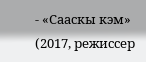- «Сааскы кэм» (2017, режиссер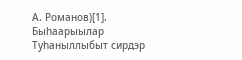А. Романов)[1].
Быһаарыылар
Туһаныллыбыт сирдэр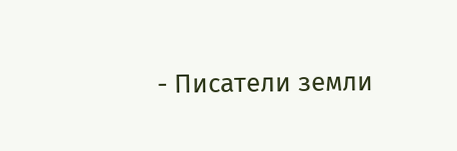- Писатели земли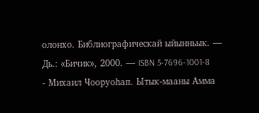олонхо. Библиографическай ыйынньык. — Дь.: «Бичик», 2000. — ISBN 5-7696-1001-8
- Михаил Чооруоһап. Ытык-мааны Амма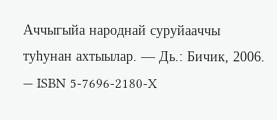Аччыгыйа народнай суруйааччы туһунан ахтыылар. — Дь.: Бичик, 2006. — ISBN 5-7696-2180-X